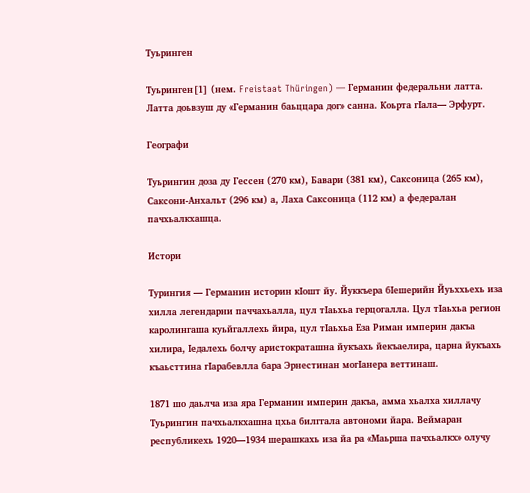Туьринген

Туьринген[1] (нем. Freistaat Thüringen) — Германин федеральни латта. Латта доьвзуш ду «Германин баьццара дог» санна. Коьрта гӀала— Эрфурт.

Географи

Туьрингин доза ду Гессен (270 км), Бавари (381 км), Саксоница (265 км), Саксони-Анхальт (296 км) а, Лаха Саксоница (112 км) а федералан пачхьалкхашца.

Истори

Турингия — Германин историн кӀошт йу. Йуккъера бӀешерийн Йуьххьехь иза хилла легендарни паччахьалла, цул тӀаьхьа герцогалла. Цул тӀаьхьа регион каролингаша куьйгаллехь йира, цул тӀаьхьа Еза Риман империн дакъа хилира, Ӏедалехь болчу аристократашна йукъахь йекъаелира, царна йукъахь къаьсттина гӀарабевлла бара Эрнестинан могӀанера веттинаш.

1871 шо даьлча иза яра Германин империн дакъа, амма хьалха хиллачу Туьрингин пачхьалкхашна цхьа билггала автономи йара. Веймаран республикехь 1920—1934 шерашкахь иза йа ра «Маьрша пачхьалкх» олучу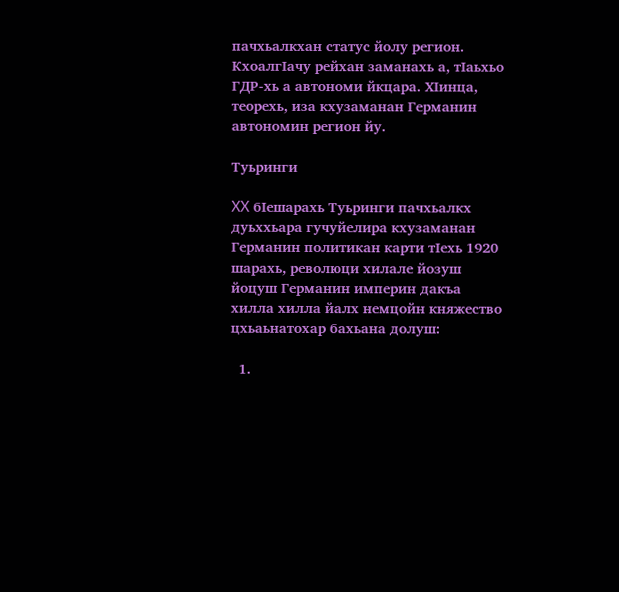пачхьалкхан статус йолу регион. КхоалгӀачу рейхан заманахь а, тӀаьхьо ГДР-хь а автономи йкцара. ХӀинца, теорехь, иза кхузаманан Германин автономин регион йу.

Туьринги

XX бӀешарахь Туьринги пачхьалкх дуьххьара гучуйелира кхузаманан Германин политикан карти тӀехь 1920 шарахь, революци хилале йозуш йоцуш Германин империн дакъа хилла хилла йалх немцойн княжество цхьаьнатохар бахьана долуш:

  1.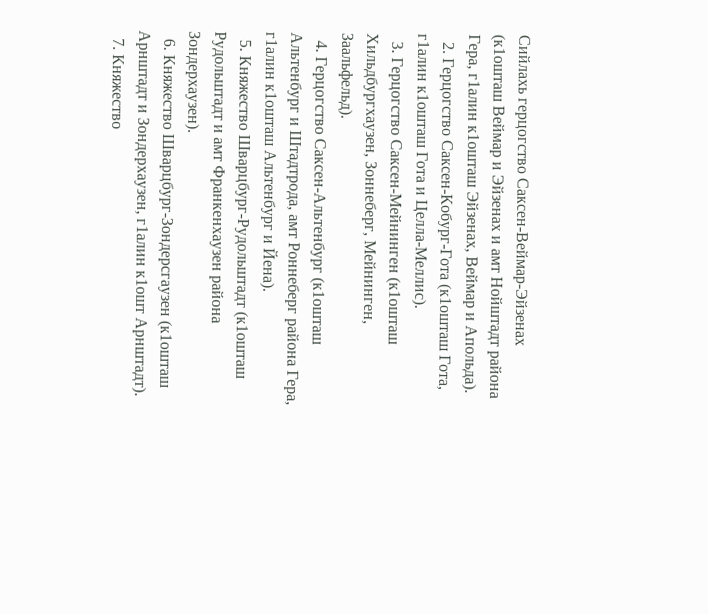Сийлахь герцогство Саксен-Веймар-Эйзенах (к1ошташ Веймар и Эйзенах и амт Нойштадт района Гера, г1алин к1ошташ Эйзенах, Веймар и Апольда).
  2. Герцогство Саксен-Кобург-Гота (к1ошташ Гота, г1алин к1ошташ Гота и Целла-Меллис).
  3. Герцогство Саксен-Мейнинген (к1ошташ Хильдбургхаузен, Зоннеберг, Мейнинген, Заальфельд).
  4. Герцогство Саксен-Альтенбург (к1ошташ Альтенбург и Штадтрода, амт Роннеберг района Гера, г1алин к1ошташ Альтенбург и Йена).
  5. Княжество Шварцбург-Рудольштадт (к1ошташ Рудольштадт и амт Франкенхаузен района Зондерхаузен).
  6. Княжество Шварцбург-Зондерсгаузен (к1ошташ Арнштадт и Зондерхаузен, г1алин к1ошт Арнштадт).
  7. Княжество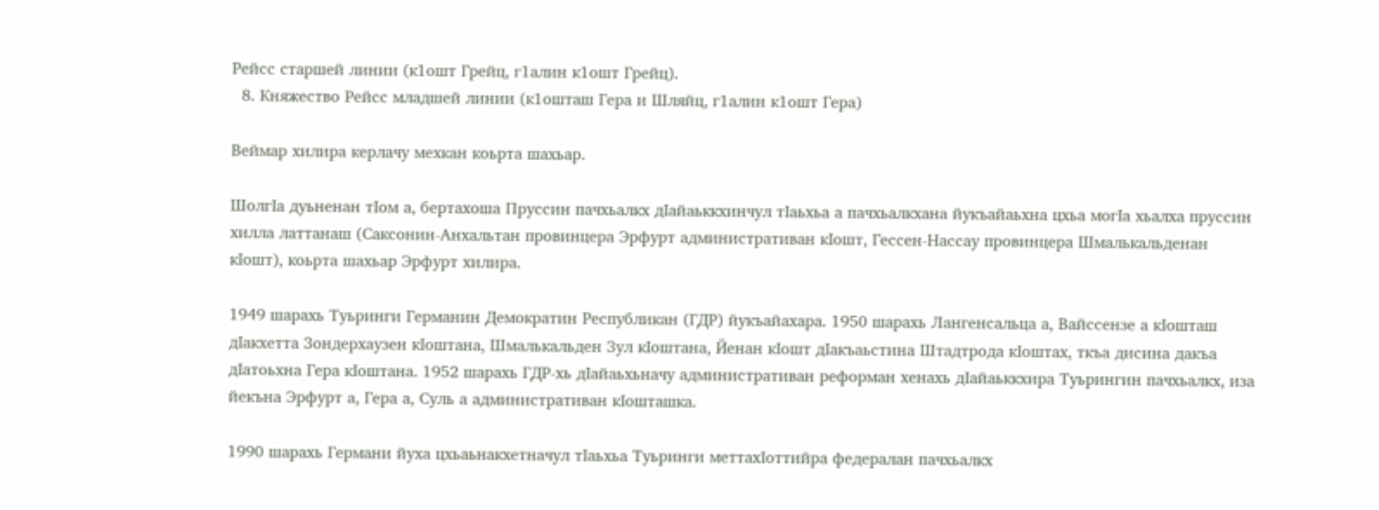Рейсс старшей линии (к1ошт Грейц, г1алин к1ошт Грейц).
  8. Княжество Рейсс младшей линии (к1ошташ Гера и Шляйц, г1алин к1ошт Гера)

Веймар хилира керлачу мехкан коьрта шахьар.

ШолгӀа дуьненан тӀом а, бертахоша Пруссин пачхьалкх дӀайаьккхинчул тӀаьхьа а пачхьалкхана йукъайаьхна цхьа могӀа хьалха пруссин хилла латтанаш (Саксонин-Анхальтан провинцера Эрфурт административан кӀошт, Гессен-Нассау провинцера Шмалькальденан кӀошт), коьрта шахьар Эрфурт хилира.

1949 шарахь Туьринги Германин Демократин Республикан (ГДР) йукъайахара. 1950 шарахь Лангенсальца а, Вайссензе а кӀошташ дӀакхетта Зондерхаузен кӀоштана, Шмалькальден Зул кӀоштана, Йенан кӀошт дӀакъаьстина Штадтрода кӀоштах, ткъа дисина дакъа дӀатоьхна Гера кӀоштана. 1952 шарахь ГДР-хь дӀайаьхьначу административан реформан хенахь дӀайаьккхира Туьрингин пачхьалкх, иза йекъна Эрфурт а, Гера а, Суль а административан кӀошташка.

1990 шарахь Германи йуха цхьаьнакхетначул тӀаьхьа Туьринги меттахӀоттийра федералан пачхьалкх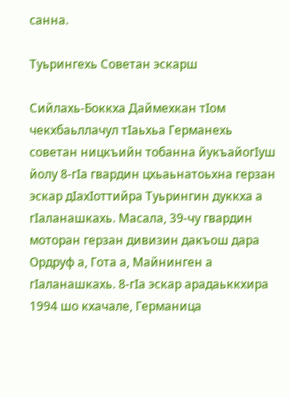санна.

Туьрингехь Советан эскарш

Сийлахь-Боккха Даймехкан тӀом чекхбаьллачул тӀаьхьа Германехь советан ницкъийн тобанна йукъайогӀуш йолу 8-гӀа гвардин цхьаьнатоьхна герзан эскар дӀахӀоттийра Туьрингин дуккха а гӀаланашкахь. Масала, 39-чу гвардин моторан герзан дивизин дакъош дара Ордруф а, Гота а, Майнинген а гӀаланашкахь. 8-гӀа эскар арадаьккхира 1994 шо кхачале, Германица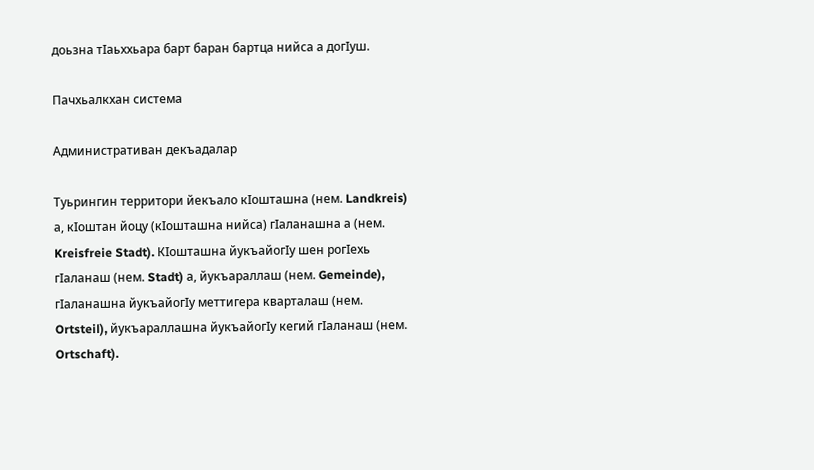доьзна тӀаьххьара барт баран бартца нийса а догӀуш.

Пачхьалкхан система

Административан декъадалар

Туьрингин территори йекъало кӀошташна (нем. Landkreis) а, кӀоштан йоцу (кӀошташна нийса) гӀаланашна а (нем. Kreisfreie Stadt). КӀошташна йукъайогӀу шен рогӀехь гӀаланаш (нем. Stadt) а, йукъараллаш (нем. Gemeinde), гӀаланашна йукъайогӀу меттигера кварталаш (нем. Ortsteil), йукъараллашна йукъайогӀу кегий гӀаланаш (нем. Ortschaft).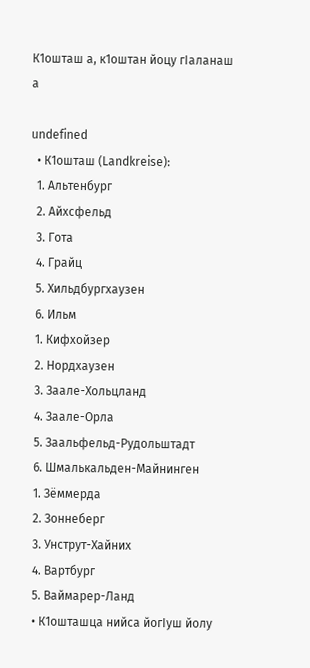К1ошташ а, к1оштан йоцу гӀаланаш а

undefined
  • К1ошташ (Landkreise):
  1. Альтенбург
  2. Айхсфельд
  3. Гота
  4. Грайц
  5. Хильдбургхаузен
  6. Ильм
  1. Кифхойзер
  2. Нордхаузен
  3. Заале-Хольцланд
  4. Заале-Орла
  5. Заальфельд-Рудольштадт
  6. Шмалькальден-Майнинген
  1. Зёммерда
  2. Зоннеберг
  3. Унструт-Хайних
  4. Вартбург
  5. Ваймарер-Ланд
  • К1ошташца нийса йогӀуш йолу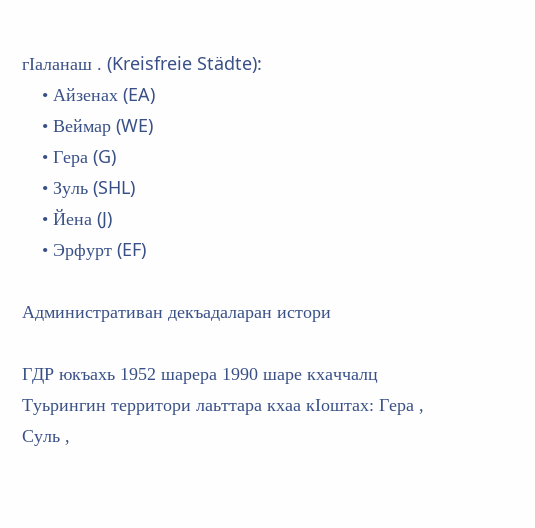гӀаланаш . (Kreisfreie Städte):
    • Айзенах (EA)
    • Веймар (WE)
    • Гера (G)
    • Зуль (SHL)
    • Йена (J)
    • Эрфурт (EF)

Административан декъадаларан истори

ГДР юкъахь 1952 шарера 1990 шаре кхаччалц Туьрингин территори лаьттара кхаа кӀоштах: Гера , Суль ,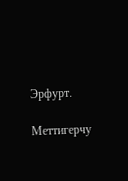Эрфурт.

Меттигерчу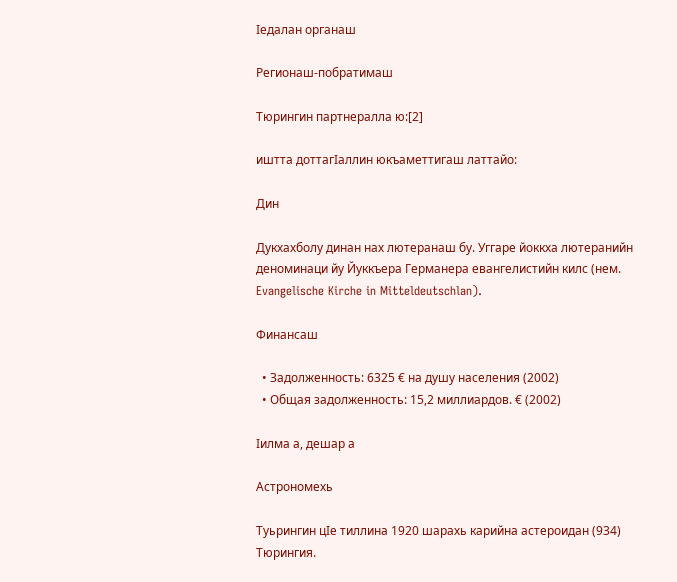Ӏедалан органаш

Регионаш-побратимаш

Тюрингин партнералла ю:[2]

иштта доттагӀаллин юкъаметтигаш латтайо:

Дин

Дукхахболу динан нах лютеранаш бу. Уггаре йоккха лютеранийн деноминаци йу Йуккъера Германера евангелистийн килс (нем. Evangelische Kirche in Mitteldeutschlan).

Финансаш

  • Задолженность: 6325 € на душу населения (2002)
  • Общая задолженность: 15,2 миллиардов. € (2002)

Ӏилма а, дешар а

Астрономехь

Туьрингин цӀе тиллина 1920 шарахь карийна астероидан (934) Тюрингия.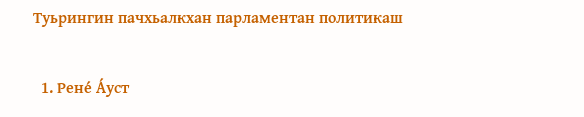Туьрингин пачхьалкхан парламентан политикаш

  1. Рене́ А́уст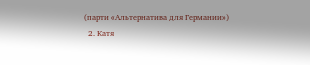(парти «Альтернатива для Германии»)
  2. Катя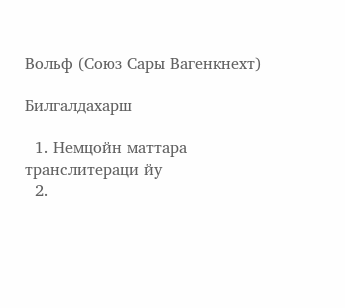Вольф (Союз Сары Вагенкнехт)

Билгалдахарш

  1. Немцойн маттара транслитераци йу
  2.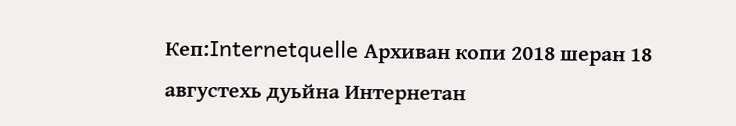Кеп:Internetquelle Архиван копи 2018 шеран 18 августехь дуьйна Интернетан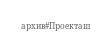архив#Проекташ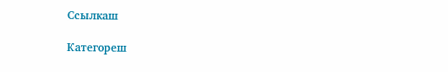Ссылкаш

Категореш